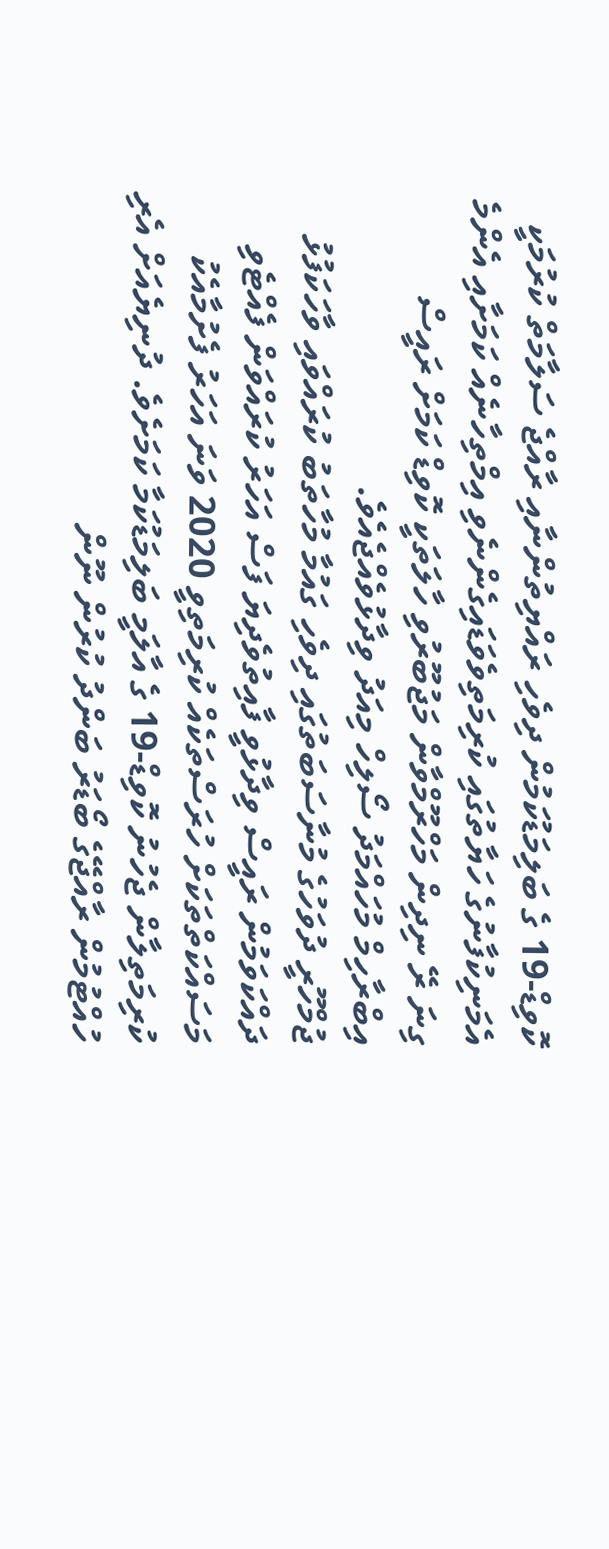ކޮވިޑް-19 ގެ ބަލިމަޑުކަމުން ދިވެހި ރައްޔިތުންނާއި ރާއްޖެ ސަލާމަތް ކުރުމަކީ އެމަނިކުފާނުގެ ހަޔާތުގައި ކުރިމަތިވެވަޑައިގެންނެވި އިމްތިހާނެއް ކަމަށާއި އެންމެ ގިނަ ރޭ ނިދިން މަހްރޫމްވާން މަޖުބޫރުވި ހާލަތަކީ ކޮވިޑް ކަމަށް ރައީސް އިބްރާހިމް މުހައްމަދު ސޯލިހް މިއަދު ވިދާޅުވެއްޖެއެވެ.
ޖުމްހޫރީ ދުވަހުގެ މުނާސަބަތުގައި ދިވެހި ގައުމާ މުހާތަބު ކުރައްވައި ވާހަކަފުޅު ދައްކަވަމުން ރައީސް ވިދާޅުވީ ފާއިތުވެދިޔަ ފަސް އަހަރު ކުރައްވަން ފެއްޓެވި މަސައްކަތްތަކަށް ހުރަސްތަކެއް ކުރިމަތިވީ 2020 ވަނަ އަހަރު ފެށުމާއެކު ކުރިމަތިލާން ޖެހުނު ކޮވިޑް-19 ގެ އާލަމީ ބަލިމަޑުކަމާ ކަމަށެވެ. ދުނިޔެއަށް އެރި ހުއްޓުމުން ރާއްޖޭގެ ބޯޑަރު ބަންދު ކުރުން ނޫން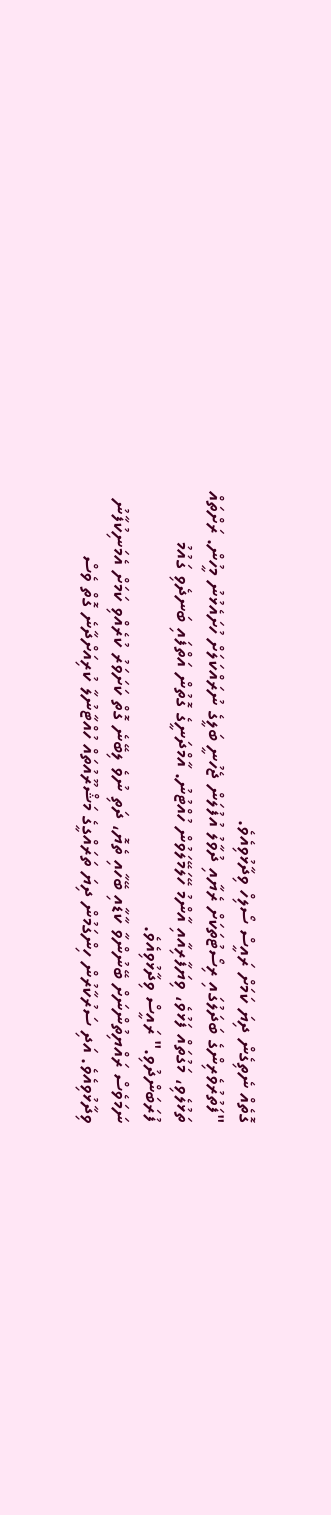ގޮތެއް ނެތިގެން ދިޔަ ކަމަށް ރައީސް ސޯލިހް ވިދާޅުވިއެވެ.
"ފަތުރުވެރިންގެ ބަދަލުގައި ރިސޯޓުތަކަށް ރެޔާއި ދުވާލު އުފުލަން ޖެހުނީ ބަލީގެ ނުރައްކަލަށް ހުށައެޅުނު މީހުން. ރަށްތައް ތަޅުލެވި، މަގުތައް ފަޅުވެ، ވިޔަފާރިއާއި އާންމު ހޭލަމޭލަވުން ހުއްޓުނު. އާމްދަނީގެ ގޮތުން އަތްފައި ބަނދެވި ގައުމު ފުރަބަންދުވި." ރައީސް ވިދާޅުވިއެވެ.
ނަމަވެސް ރައްޔިތުންނަށް ބޭނުންވާ ކާޑާއި ބޭހާއި ތެޔޮ، ދަތި ނުވެ ލިބޭނެ ގޮތް ކަށަވަރު ކުރެއްވި ކަމަށް އެމަނިކުފާނު ވިދާޅުވިއެވެ. އަދި ސަރުކާރުން ހިންގަމުން ދިޔަ ތަރައްގީގެ މަޝްރޫއުތައް ހުއްޓާނުލާ ކުރިއަށްދާނެ ގޮތް ވެސް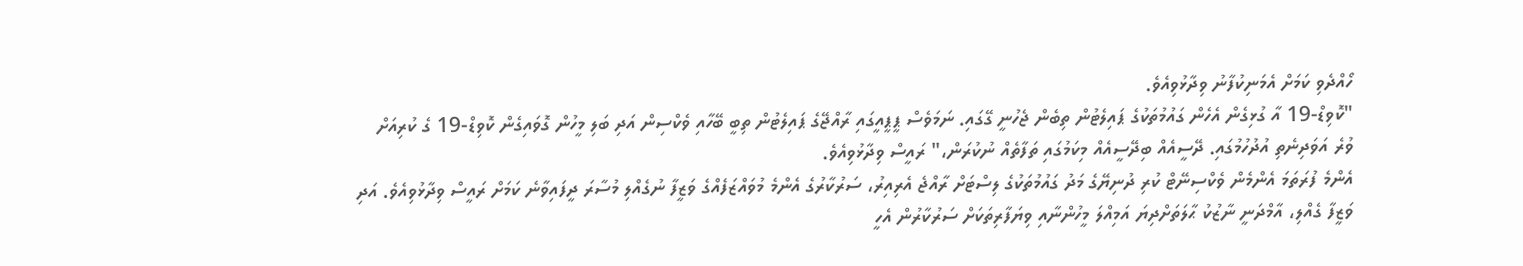ހޯއްދެވި ކަމަށް އެމަނިކުފާނު ވިދާޅުވިއެވެ.
"ކޮވިޑް-19 އާ ގުޅިގެން އެހެން ގައުމުތަކުގެ ޕައިލެޓުން ތިބެން ޖެހުނީ ގޭގައި. ނަމަވެސް ޕީޕީއީގައި ރާއްޖޭގެ ޕައިލެޓުން ތިބީ ބޭހާއި ވެކްސިން އަދި ބަލި މީހުން ގޮވައިގެން ކޮވިޑް-19 ގެ ކުރިއަށް ވުރެ އަވަދިނެތި އުދުހުމުގައި. ދޭސީއެއް ބިދޭސީއެއް މިކަމުގައި ތަފާތެއް ނުކުރަން،" ރައީސް ވިދާޅުވިއެވެ.
އެންމެ ފުރަތަމަ އެންމެން ވެކްސިނޭޓް ކުރި ދުނިޔޭގެ މަދު ގައުމުތަކުގެ ލިސްޓަށް ރާއްޖެ އެރިއިރު، ސަރުކާރުގެ އެންމެ މުވައްޒަފެއްގެ ވަޒީފާ ނުގެއްލި މުސާރަ ދީފައިވާނެ ކަމަށް ރައީސް ވިދާޅުވިއެވެ. އަދި ވަޒީފާ ގެއްލި، އާމްދަނީ ނާޒުކު ޙާލަތަށްދިޔަ އަމިއްލަ މީހުންނާއި ވިޔަފާރިތަކަށް ސަރުކާރުން އެހީ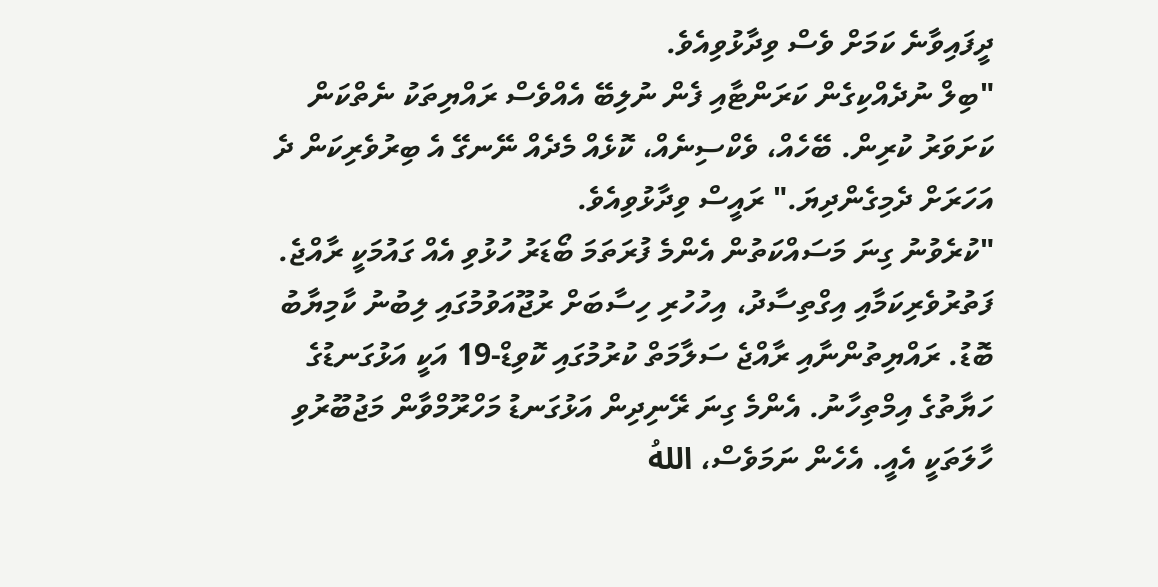ދީފައިވާނެ ކަމަށް ވެސް ވިދާޅުވިއެވެ.
"ބިލް ނުދެއްކިގެން ކަރަންޓާއި ފެން ނުލިބޭ އެއްވެސް ރައްޔިތަކު ނެތްކަން ކަށަވަރު ކުރިން. ބޭހެއް، ވެކްސިނެއް، ކޮޅެއް މެދެއް ނޭނގޭ އެ ބިރުވެރިކަން ދެ އަހަރަށް ދެމިގެންދިޔަ." ރައީސް ވިދާޅުވިއެވެ.
"ކުރެވުނު ގިނަ މަސައްކަތުން އެންމެ ފުރަތަމަ ބޯޑަރު ހުޅުވި އެއް ގައުމަކީ ރާއްޖެ. ފަތުރުވެރިކަމާއި އިގްތިސާދު، އިހުހުރި ހިސާބަށް ރުޖޫއަވުމުގައި ލިބުނު ކާމިޔާބު ބޮޑު. ރައްޔިތުންނާއި ރާއްޖެ ސަލާމަތް ކުރުމުގައި ކޮވިޑް-19 އަކީ އަޅުގަނޑުގެ ހަޔާތުގެ އިމްތިހާނު. އެންމެ ގިނަ ރޭނިދިން އަޅުގަނޑު މަހްރޫމްވާން މަޖުބޫރުވި ހާލަތަކީ އެއީ. އެހެން ނަމަވެސް، اللهُ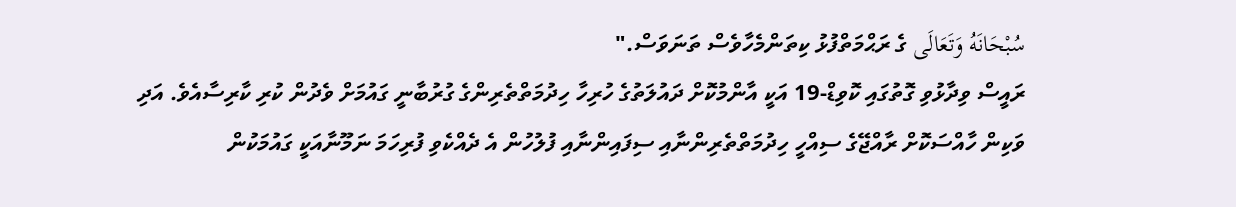سُبْحَانَهُ وَتَعَالَى ގެ ރަޙްމަތްފުޅު ކިތަންމެހާވެސް ތަނަވަސް."
ރައީސް ވިދާޅުވި ގޮތުގައި ކޮވިޑް-19 އަކީ އާންމުކޮށް ދައުލަތުގެ ހުރިހާ ހިދުމަތްތެރިންގެ ގުރުބާނީ ގައުމަށް ވެދުން ކުރި ކާރިސާއެވެ. އަދި ވަކިން ހާއްސަކޮށް ރާއްޖޭގެ ސިއްހީ ހިދުމަތްތެރިންނާއި ސިފައިންނާއި ފުލުހުން އެ ދެއްކެވި ފުރިހަމަ ނަމޫނާއަކީ ގައުމަކުން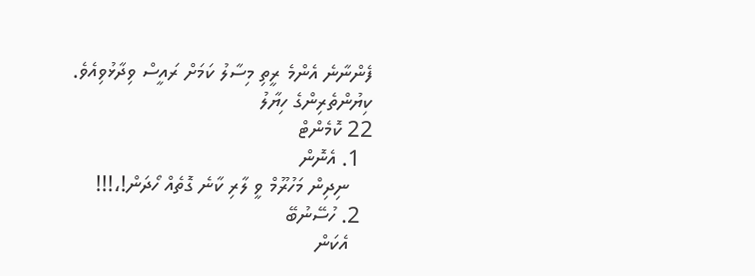ފެންނާނެ އެންމެ ރީތި މިސާލު ކަމަށް ރައީސް ވިދާޅުވިއެވެ.
ކިޔުންތެރިންގެ ހިޔާލު
22 ކޮމެންޓް
  1. އެނޮން
    ނިދިން މަހުރޫމް ވީ ލާރި ކާނެ ގޮތެއް ހޯދަން!،!!!
  2. ހުސޭނުބޭ
    އެކަން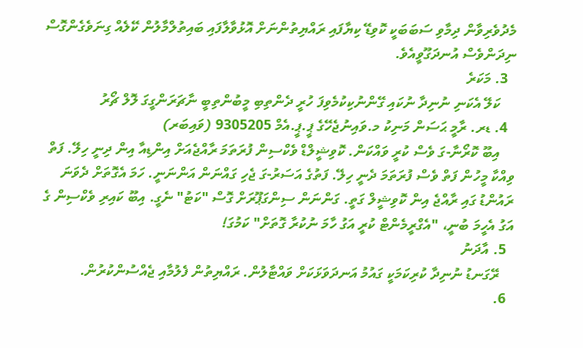މެދުވެރިވާން ދިމާވި ސަބަބަކީ ކޮވިޑޭ ކިޔާފައި ރައްޔިތުންނަށް އޮޅުވާލާފައި ބައިތުލްމާލުން ކޭލެއް ގިނަވެގެންގޮސް ނިދަންވެސް އުނދަގޫވީއެވެ.
  3. މަކަރެ
    ކަލޭ އެކަނި ނުނިދާ ނުކައި ގޭންނުކިކުމެވިފަ ހުރީ ދެންތިބި މީބުންތިބީ ނާޗަރަންގީގަ ލޮލް ޗޯރު
  4. ޑރ. ރާމީ ޙަސަން މަނިކު މ.ވައިނުޖެހޭގެ ޕީ.ޕީ.އެމް 9305205 (ވައިބަރ)
    އިބޫ ކޮރޯނާ-ގަ ވެސް ކުރީ ވައްކަން. ކޮވިޝީލްޑް ވެކްސިން ފުރަތަމަ ރާއްޖެއަށް އިންޑިއާ އިން ދިނީ ހިލޭ. ފަތް ވިއްކާ މީހުން ފަތް ވެސް ފުރަތަމަ ދެނީ ހިލޭ. ފަތުގެ އަސަރު-ގަ ޖެހި ގައްނަން އަންނަނީ. ހަމަ އެގޮތަށް ދެވަނަ ރައުންޑު ގައި ރާއްޖެ އިން ކޮވިޝީލް ގަތީ. ގަންނަން ސިންގަޕޫރަށް ގޮސް "ކަޓު" ނެގީ. އިބޫ ކައިރި ވެކްސިން ގެ އަގު އެހީމަ ބުނީ، "އެގްރީމެންޓް ކުރީ އަގު ހާމަ ނުކުރާ ގޮތަށް" ކަމުގަ!
  5. އާދަނު
    ރޭގަނޑު ނުނިދާ ކުރިކަމަކީ ގައުމު އަނދަވަޅަކަށް ވައްޓާލުން. ރައްޔިތުން ފެލުމާއި ޖެއްސުންކުރުން.
  6.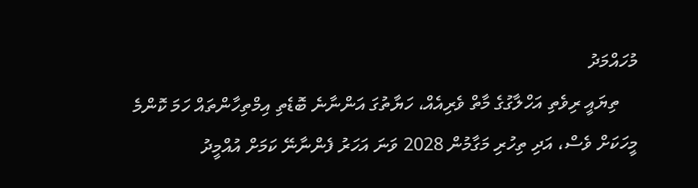މުހައްމަދު
    ތިޔައީ ރިވެތި އަހްލާގުގެ މާތް ވެރިއެއް، ހަޔާތުގަ އަންނާނެ ބޮޑެތި އިމްތިހާންތައް ހަމަ ކޮންމެ މީހަކަށް ވެސް، އަދި ތިހުރި މަގާމުން 2028 ވަނަ އަހަރު ފެންނާނޭ ކަމަށް އުއްމީދު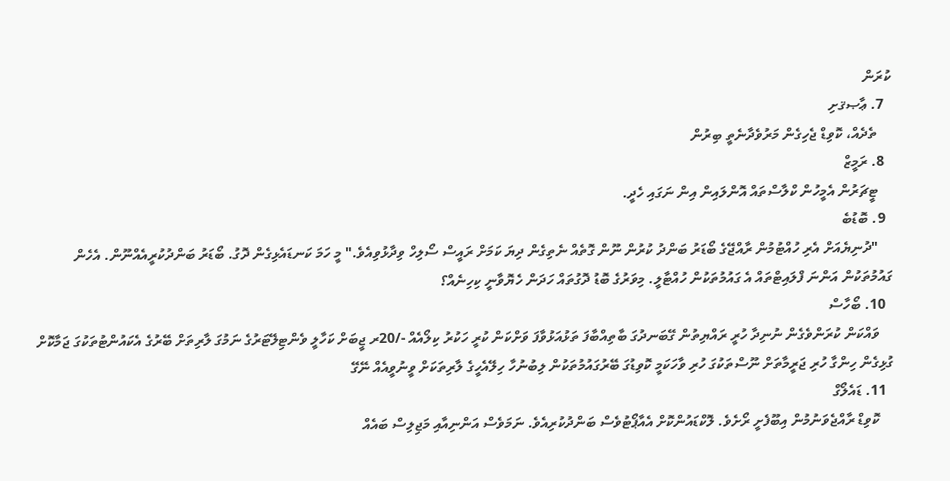ކުރަން
  7. ޢާޞޤށި
    ތެދެއް، ކޮވިޑް ޖެހިގެން މަރުވެދާނެތީ ބިރުން
  8. ރަމީޒް
    ޓީޗަރުން އެމީހުން ކްލާސްތައް އޮންލައިން އިން ނަގައި ހެދީ.
  9. ބޮޑުބެ
    "ދުނިޔެއަށް އެރި ހުއްޓުމުން ރާއްޖޭގެ ބޯޑަރު ބަންދު ކުރުން ނޫން ގޮތެއް ނެތިގެން ދިޔަ ކަމަށް ރައީސް ސޯލިހް ވިދާޅުވިއެވެ." މީ ހަމަ ކަނޑައެޅިގެން ދޮގު. ބޯޑަރު ބަންދުކުރީއެއްނޫން. އެހެން ގައުމުތަކުން އަންނަ ފްލައިޓްތައް އެ ގައުމުތަކުން ހުއްޓާލީ. މިވަރުގެ ބޮޑު ދޮގުތައް ހަދަން ހެޔޮވާނީ ކިހިނެއް؟
  10. ބޯހާސް
    ވައްކަން ކުރަންވެގެން ނުނިދާ ހުރީ ރައްޔިތުން ގޭބަނދުގަ ބާތިއްބާފަ ތަޅުއަޅުވާފަ ވަށްކަން ކުރީ ހަކުރު ކިލޯއެއް -/20ރ ޖީބަށް ކަހާލީ ވެންޓިލޭޓަރުގެ ނަމުގަ ލާރިތަށް ބޭރުގެ އެކައުންޓުތަކުގަ ޖަމާކޮށް ގުޅިގެން ހިންގާ ހުރި ޖަރީމާތަށް ނޫސްތަކުގަ ހުރި ވާހަކަމީ ކޮވިޑުގަ ބޭރުގައުމުތަކުން ލިބުނުހާ ހިލޭއެހީގެ ލާރިތަކަށް ވީނުވީއެއް ނޭގޭ
  11. ޑައެލޯގް
    ކޮވިޑް ރާއްޖެވަނުމުން އިބޫފެށީ ރޯށެވެ. ލޮކްޑައުންކޮށް އެއާޕޯޓުވެސް ބަންދުކުރިއެވެ. ނަމަވެސް އަންނިއާއި މަޖިލިސް ބައެއް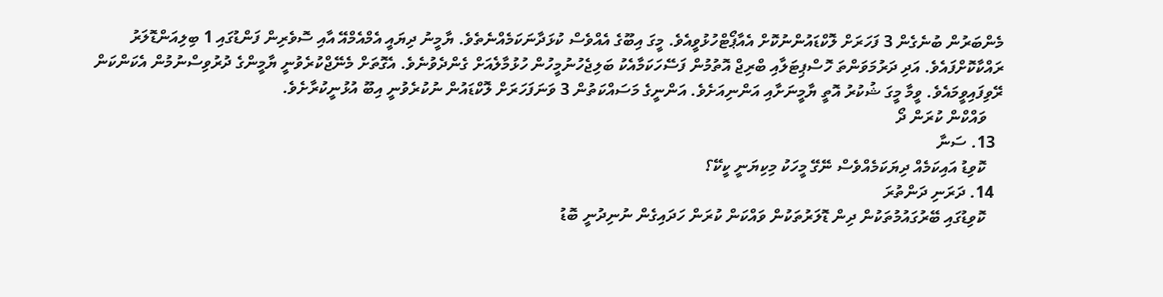މެންބަރުން ބުނެގެން 3 ފަހަރަށް ލޮކްޑައުންނުކޮށް އެއާޕޯޓްހުޅުވީއެވެ. މީގަ އިބޫގެ އެއްވެސް ކުޅަދާނަކަމެއްނެތެވެ. ޔާމީނު ދިޔައީ އެމްއެމްއޭ އާއި ސޮވެރިން ފަންޑުގައި 1 ބިލިއަންޑޮލަރު ރައްކާކޮށްފައެވެ. އަދި ދަރުމަވަންތަ ހޮސްޕިޓަލާއި ބްރިޖް އޮތުމުން ފަސޭހަކަމާއެކު ބަލިޖެހުނުމީހުން ހުޅުމާލެއަށް ގެންދެވުނެވެ. އެގޮތަށް މެނޭޖްކުރެވުނީ ޔާމީންގެ ދުރުވިސްނުމުން އެކަންކަން ރޭވިފައިވީމައެވެ. ވީމާ މީގަ ޝުކުރު އޮތީ ޔާމީނަށާއި އަންނިއަށެވެ. އަންނީގެ މަސައްކަތުން 3 ވަނަފަހަރަށް ލޮކްޑައުން ނުކުރެވުނީ އިބޫ އުޅުނީކުރާށެވެ.
    ވައްކްން ކުރަން ދޯ
  13. ސަނާ
    ކޮވިޑު އައިކަމެއް ދިޔަކަމެއްވެސް ނޭގޭ މީހަކު މިކިޔަނީ ކީކޭ؟
  14. ދަރަނި ދަންތުރަ
    ކޮވިޑުގައި ބޭރުގައުމުތަކުން ދިން ޑޮލަރުތަކުން ވައްކަން ކުރަން ހަދައިގެން ނުނިދުނީ ބޮޑު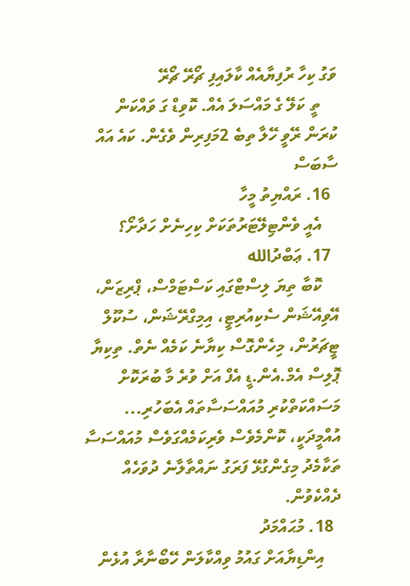ވަގު ކިހާ ރުފިޔާއެއް ކާލައިފި ޗޯރޭ ޗޯރޭ
    ތީ ކަލޭ ގެ މައްސަލަ އެއް. ކޮވިޑް ގަ ވައްކަން ކުރަން ރޭވީ ހޭލާ ތިބެ 2މަފިރިން ވެގެން. ކައެ އައް ސާބަސް
  16. ރައްޔިތު މީހާ
    އެއީ ވެންޓިލޭޓަރުތަކަށް ކިހިނެށް ހަދާށޯ؟
  17. ޢަބްދުالله
    ކޮބާ ތިޔަ ލިސްޓްގައި ކަސްޓަމްސް، ޕްރިޒަން، އޭވިއޭޝަން ސެކިއުރިޓީ، އިމިގްރޭޝަން، ސުކޫލް ޓީޗަރުން، މިހެންގޮސް ކިޔާނެ ކަމެއް ނެތް. ތިކިޔާ ޕޮލިސް އެމް.އެން.ޑީ އެފް އަށް ވުރެ މާ ބުރަކޮށް މަސައްކަތްކުރި މުއައްސަސާތައް އެބަހުރި... އުއްމީދަކީ، ކޮންމެވެސް ވެރިކަމެއްގަވެސް މުއައްސަސާ ތަކާމެދު މިގެންގުޅޭ ފަރަގު ނައްތާލާނެ ދުވަހެއް ދެއްކެވުން.
  18. މުޙައްމަދު
    އިންޑިޔާއަށް ގައުމު ވިއްކާލަން ހޭބޯނާރާ އުޅެން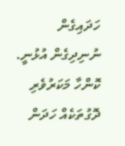ހަދައިގެން ނުނިދިގެން އުޅުނީ. ކޮންހާ މަކަރުވެރި ދޮގުތަކެއް ހަދަން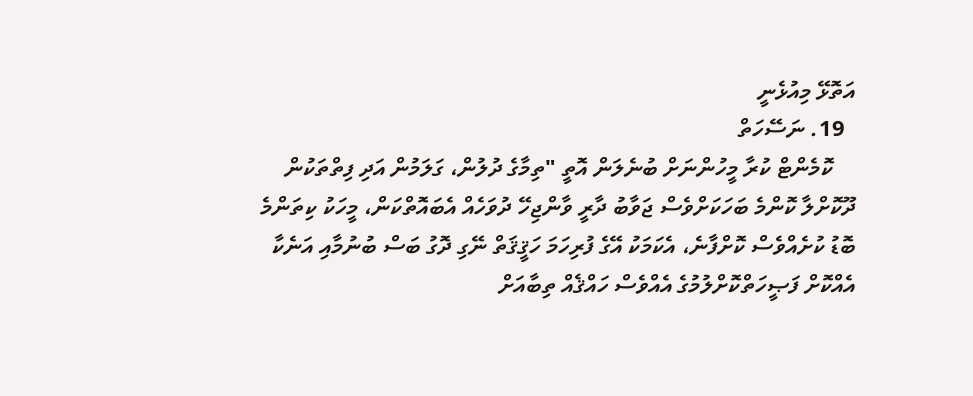އަތޮޅޭ މިއުޅެނީ
  19. ނަސޭހަތް
    ކޮމެންޓް ކުރާ މީހުންނަށް ބުނެލަން އޮތީ "ތިމާގެ ދުލުން، ގަލަމުން އަދި ފިތްތަކުން ދޫކޮށްލާ ކޮންމެ ބަހަކަށްވެސް ޖަވާބު ދާރީ ވާންޖިހޭ ދުވަހެއް އެބައޮތްކަން، މީހަކު ކިތަންމެ ބޮޑު ކުށެއްވެސް ކޮށްފާނެ، އެކަމަކު އޭގެ ފުރިހަމަ ހަޤީޤަތް ނޭގި ދޮގު ބަސް ބުނުމާއި އަނެކާ އެއްކޮށް ފަޞީހަތްކޮށްލުމުގެ އެއްވެސް ހައްޤެއް ތިބާއަށް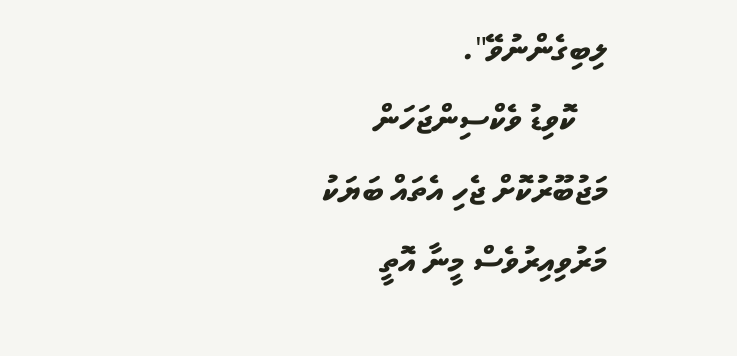ލިބިގެންނުވޭ".
    ކޮވިޑު ވެކްސިންޖަހަން މަޖުބޫރުކޮށް ޖެހި އެތައް ބަޔަކު މަރުވިއިރުވެސް މީނާ އޮތީ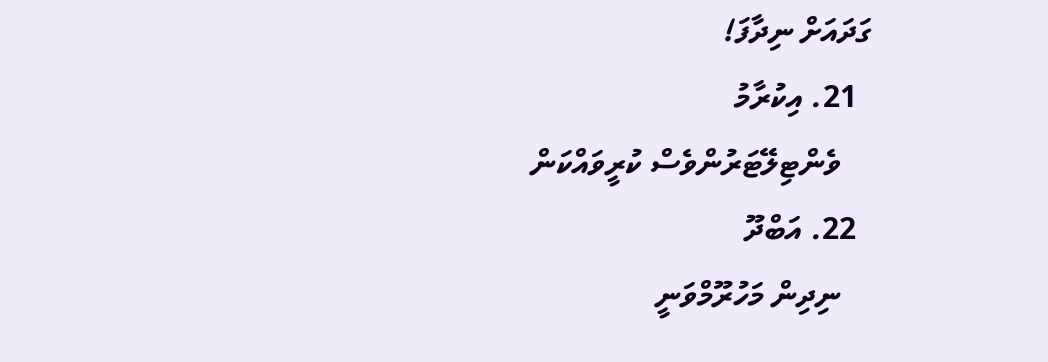ގަދައަށް ނިދާފަ!
  21. އިކުރާމު
    ވެންޓިލޭޓަރުންވެސް ކުރީވައްކަން
  22. އަބްދޫ
    ނިދިން މަހުރޫމްވަނީ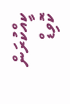ކީއްކުރަން ކޮވިޑް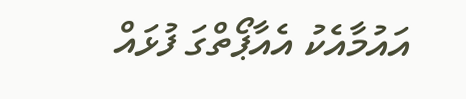އައުމާއެކު އެއާޕޯތްގަ ފުޅައް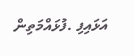އަޅައިފި .ފުޅައްމަތިން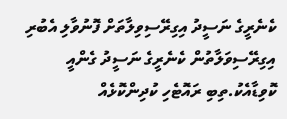ކެނެރީގެ ނަސީދު އިގިރޭސިވިލާތަށް ފޮނުވާލި އެބުރި އިގިރޭސިވަލާތުން ކެނެރީގެ ނަސީދު ގެންއީ ކޮވިޑާއެކު.ތިބި ރައޮޓެހި ކުދިންކޮޅެއް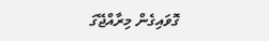ގޮވައިގެން މިރާއްޖޭގަ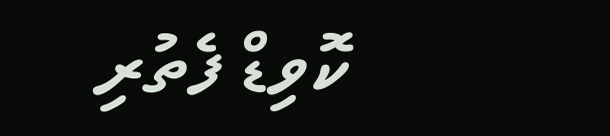ކޮވިޑް ފެތުރި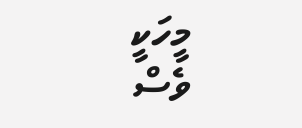މީހަކީ ވެސް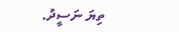ތިޔަ ނަސީދު.